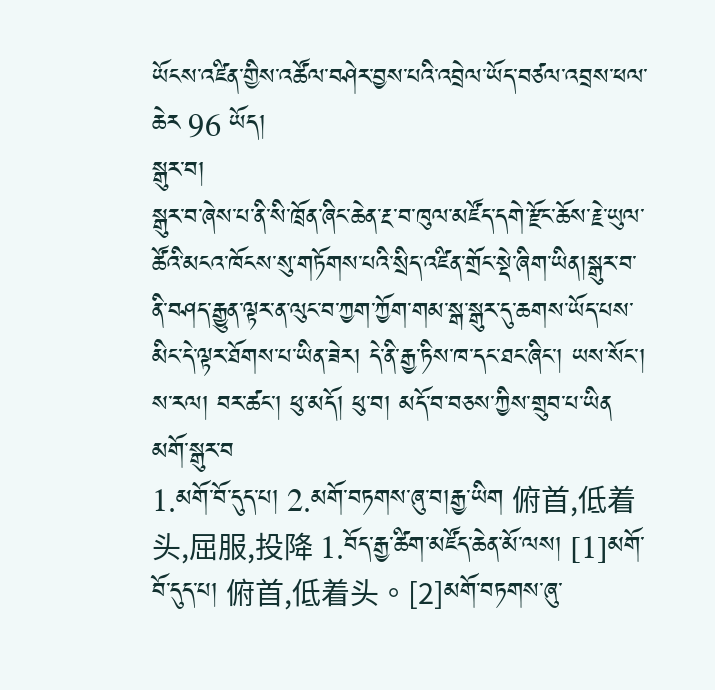ཡོངས་འཛིན་གྱིས་འཚོལ་བཤེར་བྱས་པའི་འབྲེལ་ཡོད་བཙལ་འབྲས་ཕལ་ཆེར 96 ཡོད།
སྒུར་བ།
སྒུར་བ་ཞེས་པ་ནི་སི་ཁྲོན་ཞིང་ཆེན་རྔ་བ་ཁུལ་མཛོད་དགེ་རྫོང་ཆོས་རྗེ་ཡུལ་ཚོའི་མངའ་ཁོངས་སུ་གཏོགས་པའི་སྲིད་འཛིན་གྲོང་སྡེ་ཞིག་ཡིན།སྒུར་བ་ནི་བཤད་རྒྱུན་ལྟར་ན་ལུང་བ་ཀྱག་ཀྱོག་གམ་སྒ་སྒུར་དུ་ཆགས་ཡོད་པས་མིང་དེ་ལྟར་ཐོགས་པ་ཡིན་ཟེར། དེ་ནི་རྒྱ་ཏིས་ཁ་དང་ཐང་ཞིང་། ཡས་སོང་། ས་རལ། བར་ཚང་། ཕུ་མདོ། ཕུ་བ། མདོ་བ་བཅས་ཀྱིས་གྲུབ་པ་ཡིན
མགོ་སྒུར་བ
1.མགོ་བོ་དུད་པ། 2.མགོ་བཏགས་ཞུ་བ།རྒྱ་ཡིག 俯首,低着头,屈服,投降 1.བོད་རྒྱ་ཚིག་མཛོད་ཆེན་མོ་ལས། [1]མགོ་བོ་དུད་པ། 俯首,低着头。[2]མགོ་བཏགས་ཞུ་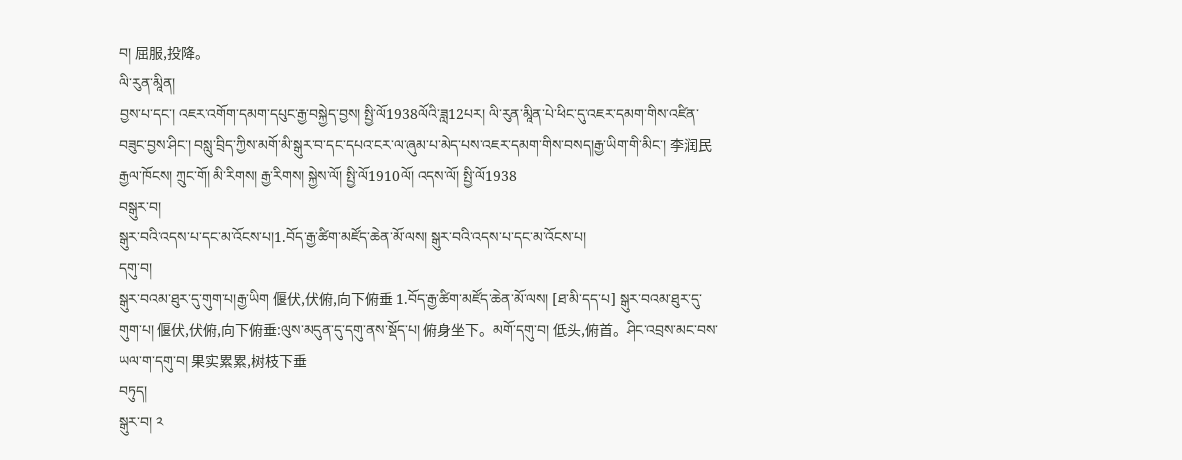བ། 屈服,投降。
ལི་རུན་མཱིན།
བྱས་པ་དང་། འཇར་འགོག་དམག་དཔུང་རྒྱ་བསྐྱེད་བྱས། སྤྱི་ལོ1938ལོའི་ཟླ12པར། ལི་རུན་མཱིན་པེ་ཕིང་དུ་འཇར་དམག་གིས་འཛིན་བཟུང་བྱས་ཤིང་། བསླུ་བྲིད་ཀྱིས་མགོ་མི་སྒུར་བ་དང་དཔའ་ངར་ལ་ཞུམ་པ་མེད་པས་འཇར་དམག་གིས་བསད།རྒྱ་ཡིག་གི་མིང་། 李润民 རྒྱལ་ཁོངས། ཀྲུང་གོ། མི་རིགས། རྒྱ་རིགས། སྐྱེས་ལོ། སྤྱི་ལོ1910ལོ། འདས་ལོ། སྤྱི་ལོ1938
བསྒུར་བ།
སྒུར་བའི་འདས་པ་དང་མ་འོངས་པ།1.བོད་རྒྱ་ཚིག་མཛོད་ཆེན་མོ་ལས། སྒུར་བའི་འདས་པ་དང་མ་འོངས་པ།
དགུ་བ།
སྒུར་བའམ་ཐུར་དུ་གུག་པ།རྒྱ་ཡིག 偃伏,伏俯,向下俯垂 1.བོད་རྒྱ་ཚིག་མཛོད་ཆེན་མོ་ལས། [ཐ་མི་དད་པ] སྒུར་བའམ་ཐུར་དུ་གུག་པ། 偃伏,伏俯,向下俯垂:ལུས་མདུན་དུ་དགུ་ནས་སྡོད་པ། 俯身坐下。མགོ་དགུ་བ། 低头,俯首。ཤིང་འབྲས་མང་བས་ཡལ་ག་དགུ་བ། 果实累累,树枝下垂
བཏུད།
སྒུར་བ། ༢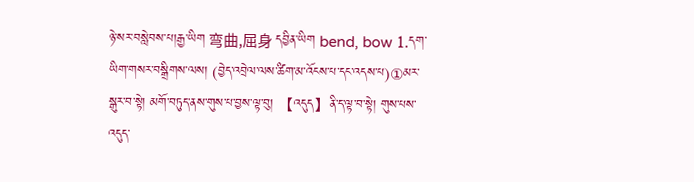ཉེ་སར་བསླེབས་པ།རྒྱ་ཡིག 弯曲,屈身 དབྱིན་ཡིག bend, bow 1.དག་ཡིག་གསར་བསྒྲིགས་ལས། (བྱེད་འབྲེལ་ལས་ཚིག་མ་འོངས་པ་དང་འདས་པ)①མར་སྒུར་བ་སྟེ། མགོ་བཏུད་ནས་གུས་པ་བྱས་ལྟ་བུ། 【འདུད】ནི་ད་ལྟ་བ་སྟེ། གུས་པས་འདུད་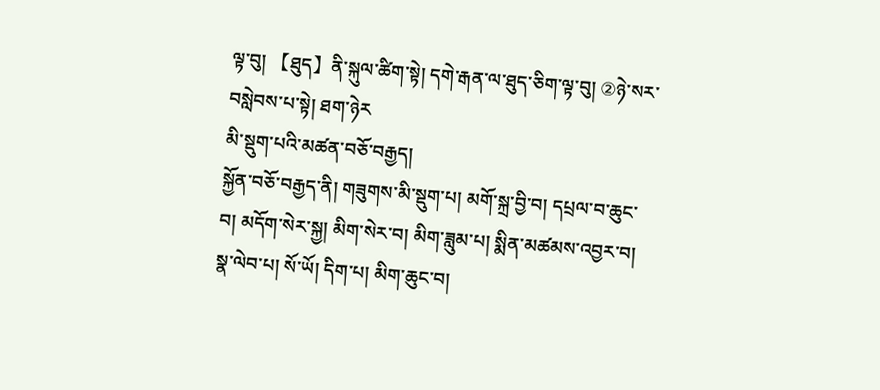ལྟ་བུ། 【ཐུད】ནི་སྐུལ་ཚིག་སྟེ། དགེ་རྒན་ལ་ཐུད་ཅིག་ལྟ་བུ། ②ཉེ་སར་བསླེབས་པ་སྟེ། ཐག་ཉེར
མི་སྡུག་པའི་མཚན་བཅོ་བརྒྱད།
སྐྱོན་བཅོ་བརྒྱད་ནི། གཟུགས་མི་སྡུག་པ། མགོ་སྐྲ་བྱི་བ། དཔྲལ་བ་ཆུང་བ། མདོག་སེར་སྐྱ། མིག་སེར་བ། མིག་ཟླུམ་པ། སྨིན་མཚམས་འབྱར་བ། སྣ་ལེབ་པ། སོ་ཡོ། དིག་པ། མིག་ཆུང་བ།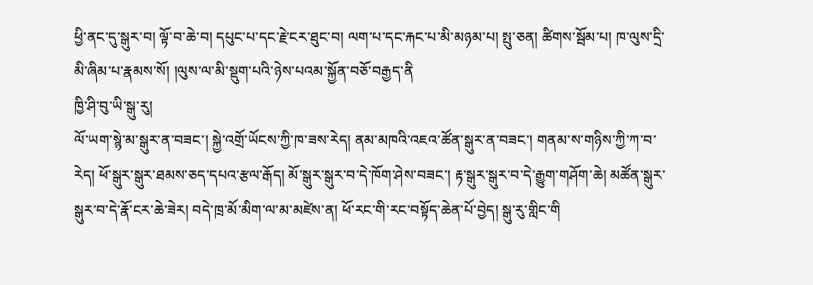ཕྱི་ནང་དུ་སྒུར་བ། ལྟོ་བ་ཆེ་བ། དཔུང་པ་དང་རྗེ་ངར་ཐུང་བ། ལག་པ་དང་རྐང་པ་མི་མཉམ་པ། སྤུ་ཅན། ཚིགས་སྦོམ་པ། ཁ་ལུས་དྲི་མི་ཞིམ་པ་རྣམས་སོ། །ལུས་ལ་མི་སྡུག་པའི་ཉེས་པའམ་སྐྱོན་བཅོ་བརྒྱད་ནི
ཁྱི་ཤི་བུ་ཡི་སྒུ་རུ།
ལོ་ཡག་སྙེ་མ་སྒུར་ན་བཟང་། སྐྱེ་འགྲོ་ཡོངས་ཀྱི་ཁ་ཟས་རེད། ནམ་མཁའི་འཇའ་ཚོན་སྒུར་ན་བཟང་། གནམ་ས་གཉིས་ཀྱི་ཀ་བ་རེད། ཕོ་སྒུར་སྒུར་ཐམས་ཅད་དཔའ་རྩལ་རྒོད། མོ་སྒུར་སྒུར་བ་དེ་ཁོག་ཤེས་བཟང་། རྟ་སྒུར་སྒུར་བ་དེ་རྒྱུག་གཤོག་ཆེ། མཚོན་སྒུར་སྒུར་བ་དེ་རྣོ་ངར་ཆེ་ཟེར། བདེ་ཁྲ་མོ་མིག་ལ་མ་མཛེས་ན། ཕོ་རང་གི་རང་བསྟོད་ཆེན་པོ་བྱེད། སྒུ་རུ་གླིང་གི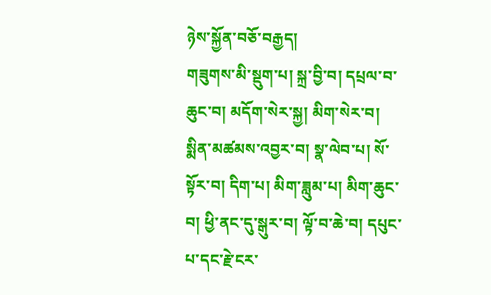ཉེས་སྐྱོན་བཅོ་བརྒྱད།
གཟུགས་མི་སྡུག་པ། སྐྲ་བྱི་བ། དཔྲལ་བ་ཆུང་བ། མདོག་སེར་སྐྱ། མིག་སེར་བ། སྨིན་མཚམས་འབྱར་བ། སྣ་ལེབ་པ། སོ་སྟོར་བ། དིག་པ། མིག་ཟླུམ་པ། མིག་ཆུང་བ། ཕྱི་ནང་དུ་སྒུར་བ། ལྟོ་བ་ཆེ་བ། དཔུང་པ་དང་རྗེ་ངར་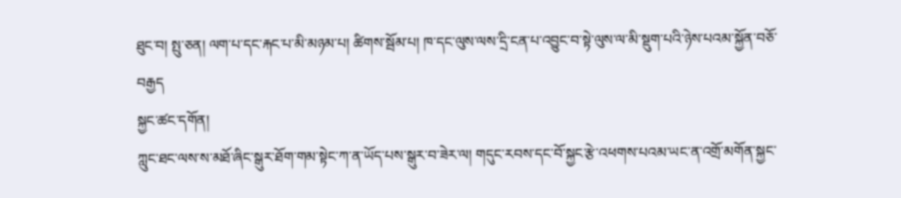ཐུང་བ། སྤུ་ཅན། ལག་པ་དང་རྐང་པ་མི་མཉམ་པ། ཚིགས་སྦོམ་པ། ཁ་དང་ལུས་ལས་དྲི་ངན་པ་འབྱུང་བ་སྟེ་ལུས་ལ་མི་སྡུག་པའི་ཉེས་པའམ་སྐྱོན་བཅོ་བརྒྱད
སྐྱང་ཚང་དགོན།
ཀླུང་ཐང་ལས་ས་མཐོ་ཞིང་སྒུར་ཐོག་གམ་སྟེང་ཀ་ན་ཡོད་པས་སྒུར་བ་ཟེར་ལ། གདུང་རབས་དང་བོ་སྐྱང་རྩེ་འཕགས་པའམ་ཡང་ན་འགྲོ་མགོན་སྐྱང་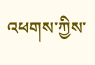འཕགས་ཀྱིས་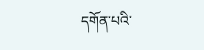དགོན་པའི་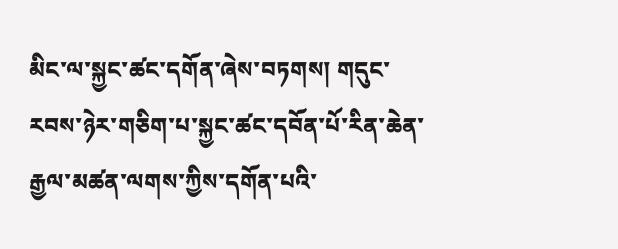མིང་ལ་སྐྱང་ཚང་དགོན་ཞེས་བཏགས། གདུང་རབས་ཉེར་གཅིག་པ་སྐྱང་ཚང་དབོན་པོ་རིན་ཆེན་རྒྱལ་མཚན་ལགས་ཀྱིས་དགོན་པའི་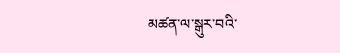མཚན་ལ་སྒུར་བའི་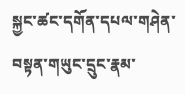སྐྱང་ཚང་དགོན་དཔལ་གཤེན་བསྟན་གཡུང་དྲུང་རྣམ་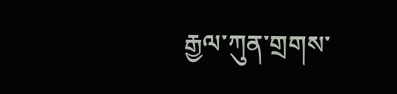རྒྱལ་ཀུན་གྲགས་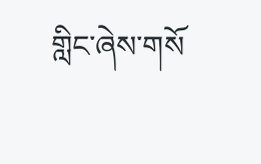གླིང་ཞེས་གསོ